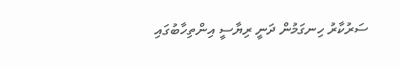ސަރުކާރު ހިނގަމުން ދަނީ ރިޔާސީ އިންތިހާބުގައި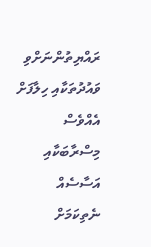ރައްޔިތުންނަށްވި ވައުދުތަކާއި ހިލާފަށް އެއްވެސް މިސްރާބަކާއި އަސާސެއް ނެތިކަމަށް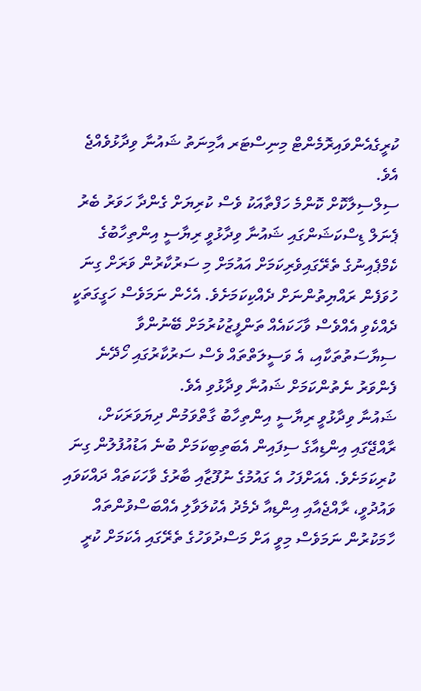ކުރީގެއެންވައިރޮމެންޓް މިނިސްޓަރ އާމިނަތު ޝައުނާ ވިދާޅުވެއްޖެ އެވެ.
ސިލްސިލާކޮށް ކޮންމެ ހަފްތާއަކު ވެސް ކުރިޔަށް ގެންދާ ހަވަރު ބެރު ޕެނަލް ޑިސްކަޝަންގައި ޝައުނާ ވިދާޅުވީ ރިޔާސީ އިންތިހާބުގެ ކެމްޕެއިނުގެ ތެރޭގައިވެރިކަމަށް އައުމަށް މި ސަރުކާރުން ވަރަށް ގިނަ ހުވަފެން ރައްޔިތުންނަށް ދެއްކިކަމަށެވެ. އެހެން ނަމަވެސް ހަގީގަތަކީ ދެއްކެވި އެއްވެސް ވާހަކައެއް ތަންފީޒުކުރުމަށް ބޭނުންވާ ސިޔާސަތުތަކާއި، އެ ވަސީލަތްތައް ވެސް ސަރުކާރުގައި ހޯދޭނެ ފެންވަރު ނެތުންކަމަށް ޝައުނާ ވިދާޅުވި އެވެ.
ޝައުނާ ވިދާޅުވީ ރިޔާސީ އިންތިހާބު ގާތްވަމުން ދިޔަވަރަކަށް، ރާއްޖޭގައި އިންޑިއާގެ ސިފައިން އެބަތިބިކަމަށް ބުނެ އަޑުއުފުލުން ގިނަ ކުރިކަމަށެވެ. އެއަށްފަހު އެ ގައުމުގެ ނުފޫޒާއި ބާރުގެ ވާހަކަތައް ދައްކަވައި ވައުދުވީ، ރާއްޖެއާއި އިންޑިއާ ދެމެދު އެކުލަވާލި އެއްބަސްވުންތައް ހާމަކުރުން ނަމަވެސް މިވީ އަށް މަސްދުވަހުގެ ތެރޭގައި އެކަމަށް ކުރީ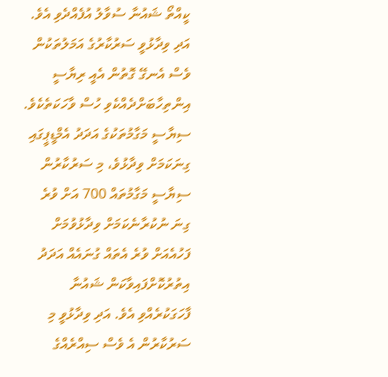ކީއްތޯ ޝައުނާ ސުވާލު އުފެއްދެވި އެވެ. އަދި ވިދާޅުވީ ސަރުކާރުގެ އަމަލުތަކުން ވެސް އެނގޭ ގޮތުން އެއީ ރިޔާސީ އިންތިހާބަށްދެއްކެވި ހުސް ވާހަކަތެކެވެ.
ސިޔާސީ މަގާމުތަކުގެ އަދަދު އެމްޑީޕީގައި ގިނަކަމަށް ވިދާޅުވެ، މި ސަރުކާރުން ސިޔާސީ މަގާމުތައް 700 އަށް ވުރެ ގިނަ ނުކުރާނެކަމަށް ވިދާޅުވުމަށް ފަހުއެއަށް ވުރެ އެތައް ގުނައެއް އަދަދު އިތުރުކޮށްފައިވާކަން ޝައުނާ ފާހަގަކުރެއްވި އެވެ. އަދި ވިދާޅުވީ މި ސަރުކާރުން އެ ވެސް ސިއްރެއްގެ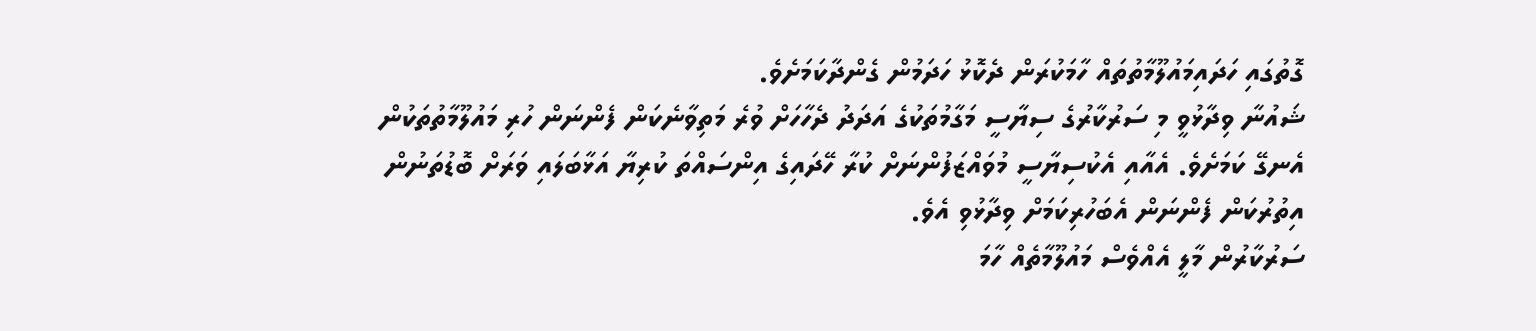ގޮތުގައި ހަދައިމައުލޫމާތުތައް ހާމަކުރަން ދެކޮޅު ހަދަމުން ގެންދާކަމަށެވެ.
ޝައުނާ ވިދާޅުވީ މި ސަރުކާރުގެ ސިޔާސީ މަގާމުތަކުގެ އަދަދު ދެހާހަށް ވުރެ މަތިވާނެކަން ފެންނަން ހުރި މައުލޫމާތުތަކުން އެނގޭ ކަމަށެވެ. އެއާއި އެކުސިޔާސީ މުވައްޒަފުންނަށް ކުރާ ހޭދައިގެ އިންސައްތަ ކުރިޔާ އަޅާބަލައި ވަރަށް ބޮޑުތަނުން އިތުރުކަން ފެންނަން އެބަހުރިކަމަށް ވިދާޅުވި އެވެ.
ސަރުކާރުން މާލީ އެއްވެސް މައުލޫމާތެއް ހާމަ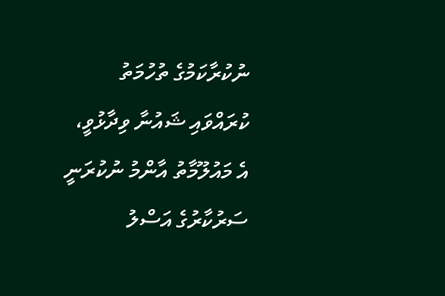ނުކުރާކަމުގެ ތުހުމަތު ކުރައްވައި ޝައުނާ ވިދާޅުވީ، އެ މައުލޫމާތު އާންމު ނުކުރަނީ ސަރުކާރުގެ އަސްލު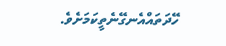ހޭދަތައްއެނގޭނެތީކަމަށެވެ.